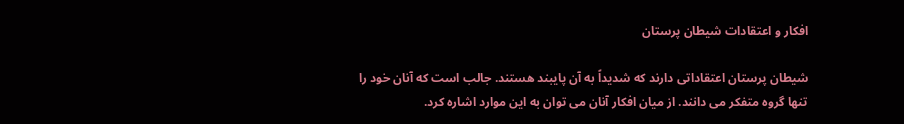افکار و اعتقادات شیطان پرستان

شیطان پرستان اعتقاداتی دارند که شدیداً به آن پایبند هستند. جالب است که آنان خود را تنها گروه متفکر می دانند. از میان افکار آنان می توان به این موارد اشاره کرد.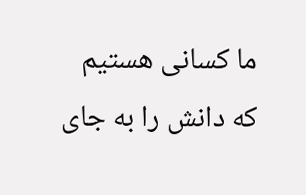ما کسانی هستیم که دانش را به جای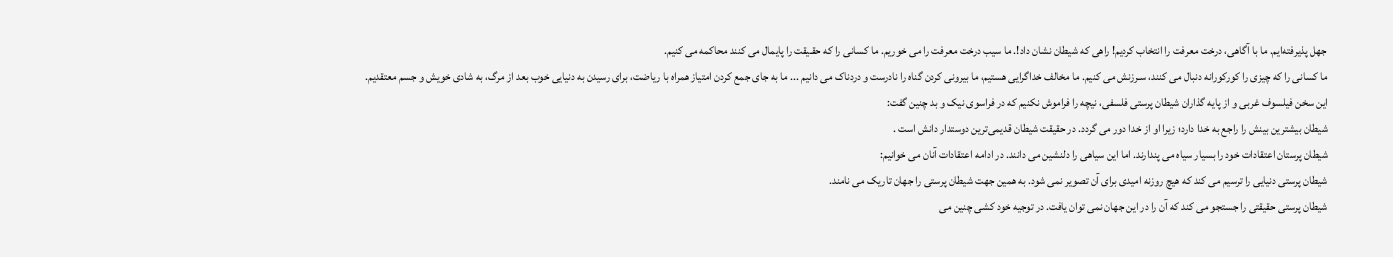جهل پذیرفته‌ایم. ما با آگاهی، درخت معرفت را انتخاب کردیم! راهی که شیطان نشان داد!. ما سیب درخت معرفت را می خوریم. ما کسانی را که حقـیقت را پایمال می کنند محاکمه می کنیم.
ما کسانی را که چیزی را کورکورانه دنبال می کنند، سـرزنش می کنیم. ما مخالف خداگرایی هستیم، ما بیرونی کردن گناه را نادرست و دردناک می دانیم ... ما به جای جمع کردن امتیاز همراه با ریاضت، برای رسیدن به دنیایی خوب بعد از مرگ، به شادی خویش و جسم معتقدیم.
این سخن فیلسوف غربی و از پایه گذاران شیطان پرستی فلسفی، نیچه را فراموش نکنیم که در فراسوی نیک و بد چنین گفت:
شیطان بیشترین بینش را راجع به خدا دارد؛ زیرا او از خدا دور می گردد. در حقیقت شیطان قدیمی‌ترین دوستدار دانش است .
شیطان پرستان اعتقادات خود را بسیار سیاه می پندارند. اما این سیاهی را دلنشین می دانند. در ادامه اعتقادات آنان می خوانیم:
شیطان پرستی دنیایی را ترسیم می کند که هیچ روزنه امیدی برای آن تصویر نمی شود. به همین جهت شیطان پرستی را جهان تاریک می نامند.
شیطان پرستی حقیقتی را جستجو می کند که آن را در این جهان نمی توان یافت. در توجیه خود کشی چنین می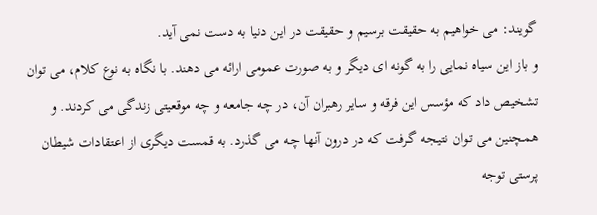گویند: می خواهیم به حقیقت برسیم و حقیقت در این دنیا به دست نمی آید.
و باز این سیاه نمایی را به گونه ای دیگر و به صورت عمومی ارائه می دهند. با نگاه به نوع کلام، می توان تشخیص داد که مؤسس این فرقه و سایر رهبران آن، در چه جامعه و چه موقعیتی زندگی می کردند. و همـچنین می تـوان نتیـجه گـرفت کـه در درون آنها چـه می گذرد. به قمست دیگری از اعتقادات شیطان پرستی توجه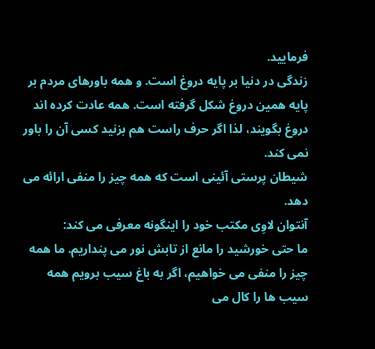فرمایید.
زندگی در دنیا بر پایه دروغ است. و همه باورهای مردم بر پایه همین دروغ شکل گرفته است. همه عادت کرده اند دروغ بگویند، لذا اگر حرف راست هم بزنید کسی آن را باور نمی کند.
شیطان پرستی آئینی است که همه چیز را منفی ارائه می دهد.
آنتوان لاوِی مکتب خود را اینگونه معرفی می کند:
ما حتی خورشید را مانع از تابش نور می پنداریم. ما همه چیز را منفی می خواهیم، اگر به باغ سیب برویم همه سیب ها را کال می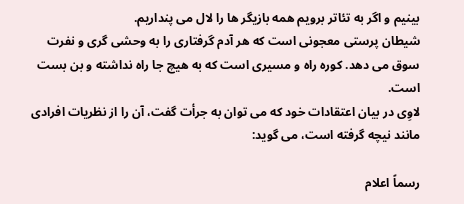بینیم و اگر به تئاتر برویم همه بازیگر ها را لال می پنداریم.
شیطان پرستی معجونی است که هر آدم گرفتاری را به وحشی گری و نفرت سوق می دهد. کوره راه و مسیری است که به هیچ جا راه نداشته و بن بست است.
لاوِی در بیان اعتقادات خود که می توان به جرأت گفت، آن را از نظریات افرادی مانند نیچه گرفته است، می گوید:

رسماً اعلام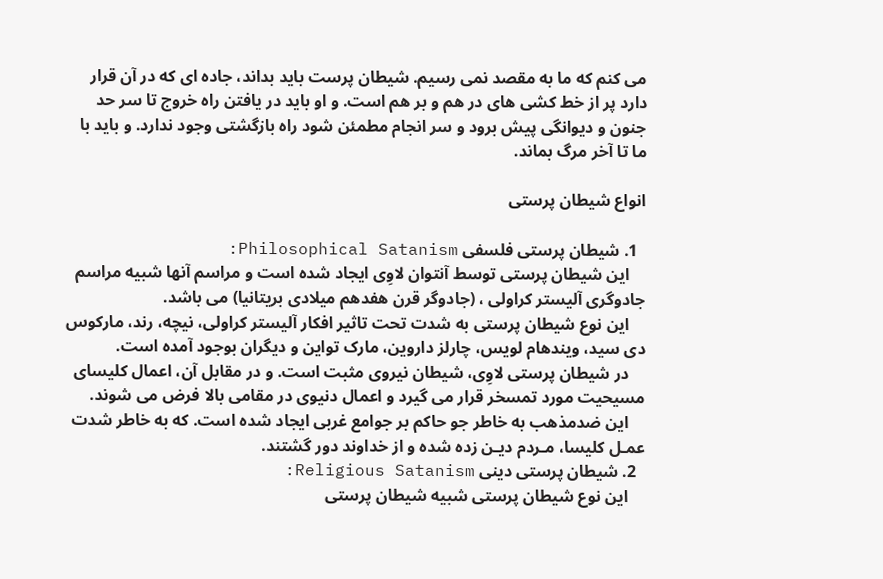می کنم که ما به مقصد نمی رسیم. شیطان پرست باید بداند، جاده ای که در آن قرار دارد پر از خط کشی های در هم و بر هم است. و او باید در یافتن راه خروج تا سر حد جنون و دیوانگی پیش برود و سر انجام مطمئن شود راه بازگشتی وجود ندارد. و باید با ما تا آخر مرگ بماند.

انواع شیطان پرستی

  1. شیطان پرستی فلسفی Philosophical Satanism:
    این شیطان پرستی توسط آنتوان لاوِی ایجاد شده است و مراسم آنها شبیه مراسم جادوگری آلیستر کراولی ، (جادوگر قرن هفدهم میلادی بریتانیا) می باشد.
    این نوع شیطان پرستی به شدت تحت تاثیر افکار آلیستر کراولی، نیچه، رند، مارکوس دی سید، ویندهام لویس، چارلز داروین، مارک تواین و دیگران بوجود آمده است.
    در شیطان پرستی لاوِی، شیطان نیروی مثبت است. و در مقابل آن، اعمال کلیسای مسیحیت مورد تمسخر قرار می گیرد و اعمال دنیوی در مقامی بالا فرض می شوند.
    این ضدمذهب به خاطر جو حاکم بر جوامع غربی ایجاد شده است. که به خاطر شدت عمـل کلیسا، مـردم دیـن زده شده و از خداوند دور گشتند.
  2. شیطان پرستی دینی Religious Satanism:
    این نوع شیطان پرستی شبیه شیطان پرستی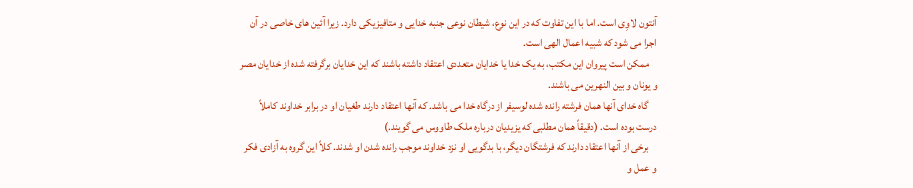آنتون لاوِی است. اما با این تفاوت که در این نوع، شیطان نوعی جنبه خدایی و متافیزیکی دارد. زیرا آئین های خاصی در آن اجرا می شود که شبیه اعمال الهی است.
    ممکن است پیروان این مکتب، به یک خدا یا خدایان متعددی اعتقاد داشته باشند که این خدایان برگرفته شده از خدایان مصر و یونان و بین النهرین می باشند.
    گاه خدای آنها همان فرشته رانده شده لوسیفر از درگاه خدا می باشد. که آنها اعتقاد دارند طغیان او در برابر خداوند کاملاً درست بوده است. (دقیقاً همان مطلبی که یزیدیان درباره ملک طاووس می گویند.)
    برخی از آنها اعتقاد دارند که فرشتگان دیگر، با بدگویی او نزد خداوند موجب رانده شدن او شدند. کلاً این گروه به آزادی فکر و عمل و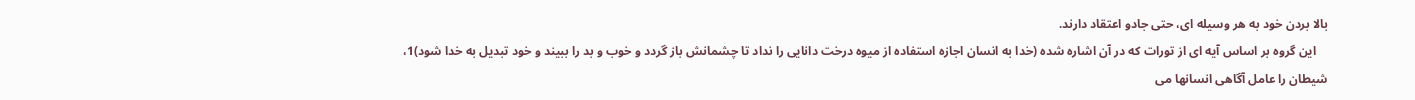بالا بردن خود به هر وسیله ای، حتی جادو اعتقاد دارند.
    این گروه بر اساس آیه ای از تورات که در آن اشاره شده (خدا به انسان اجازه استفاده از میوه درخت دانایی را نداد تا چشمانش باز گردد و خوب و بد را ببیند و خود تبدیل به خدا شود)1، شیطان را عامل آگاهی انسانها می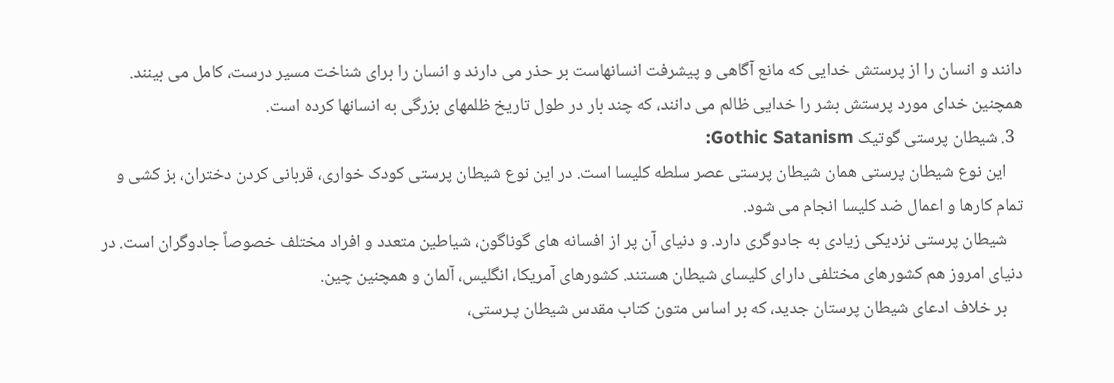دانند و انسان را از پرستش خدایی که مانع آگاهی و پیشرفت انسانهاست بر حذر می دارند و انسان را برای شناخت مسیر درست، کامل می بینند. همچنین خدای مورد پرستش بشر را خدایی ظالم می دانند، که چند بار در طول تاریخ ظلمهای بزرگی به انسانها کرده است.
  3. شیطان پرستی گوتیک Gothic Satanism:
    این نوع شیطان پرستی همان شیطان پرستی عصر سلطه کلیسا است. در این نوع شیطان پرستی کودک خواری، قربانی کردن دختران، بز کشی و تمام کارها و اعمال ضد کلیسا انجام می شود.
    شیطان پرستی نزدیکی زیادی به جادوگری دارد. و دنیای آن پر از افسانه های گوناگون، شیاطین متعدد و افراد مختلف خصوصاً جادوگران است. در دنیای امروز هم کشورهای مختلفی دارای کلیسای شیطان هستند. کشورهای آمریکا،‌ انگلیس، آلمان و همچنین چین.
    بر خلاف ادعای شیطان پرستان جدید، که بر اساس متون کتاب مقدس شیطان پـرستی،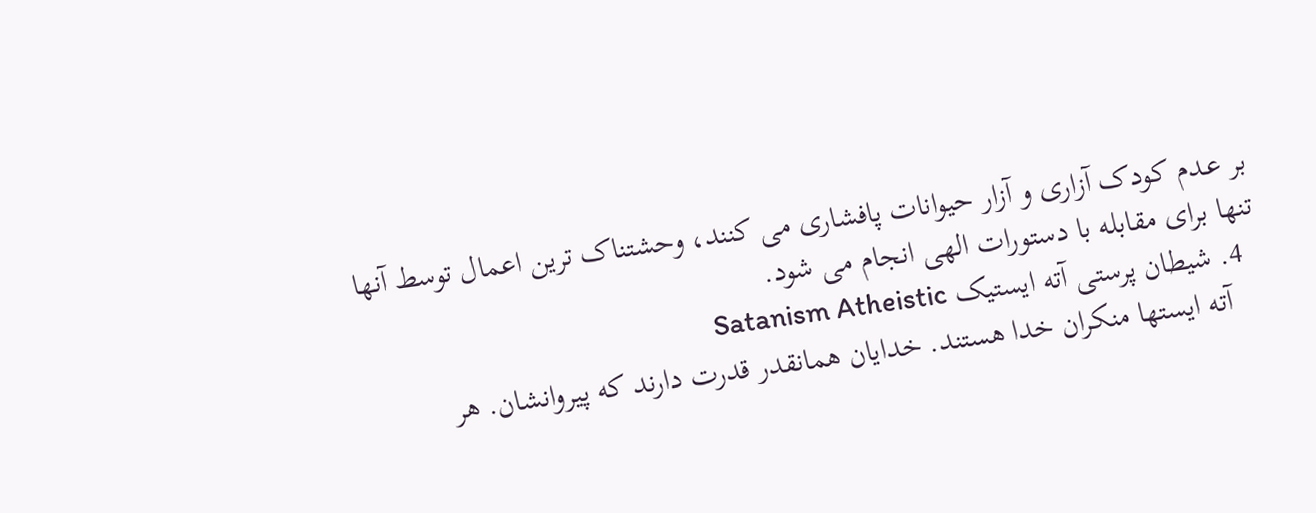بر عـدم کودک آزاری و آزار حیوانات پافشاری می کنند، وحشتناک ترین اعمال توسط آنها تنها برای مقابله با دستورات الهی انجام می شود.
  4. شیطان پرستی آته ایستیک Satanism Atheistic
    آته ایستها منکران خدا هستند. خدایان همانقدر قدرت دارند که پیروانشان. هر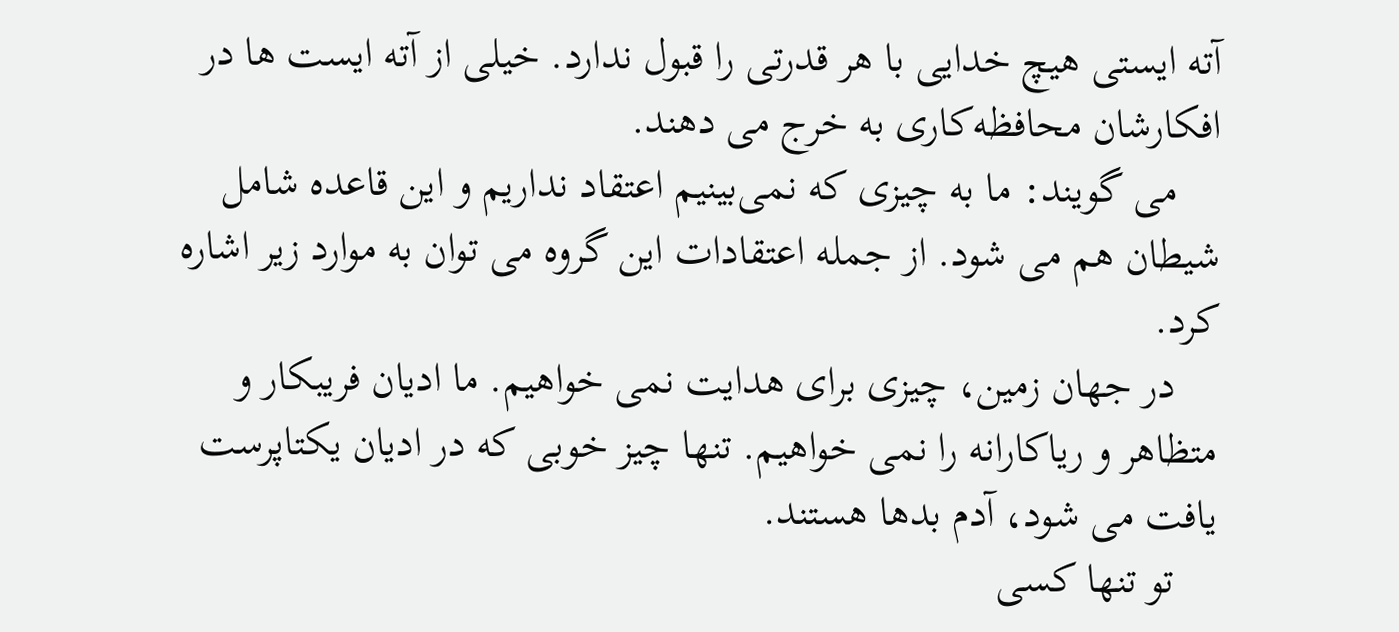آته ایستی هیچ خدایی با هر قدرتی را قبول ندارد. خیلی از آته ایست ها در افکارشان محافظه‌کاری به خرج می دهند.
    می گویند: ما به چیزی که نمی‌بینیم اعتقاد نداریم و این قاعده شامل شیطان هم می شود. از جمله اعتقادات این گروه می توان به موارد زیر اشاره کرد.
    در جهان زمین، چیزی برای هدایت نمی خواهیم. ما ادیان فریبکار و متظاهر و ریاکارانه را نمی خواهیم. تنها چیز خوبی که در ادیان یکتاپرست یافت می شود، آدم بدها هستند.
    تو تنها کسی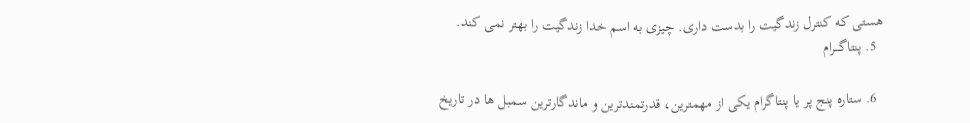هستی که کنترل زندگیت را بدست داری. چیزی به اسم خدا زندگیت را بهتر نمی کند.
  5. پنتاگـــرام

  6. ستاره پنج پر یا پنتاگرام یکی از مهمترین، قدرتمندترین و ماندگارترین سمبل ها در تاریخ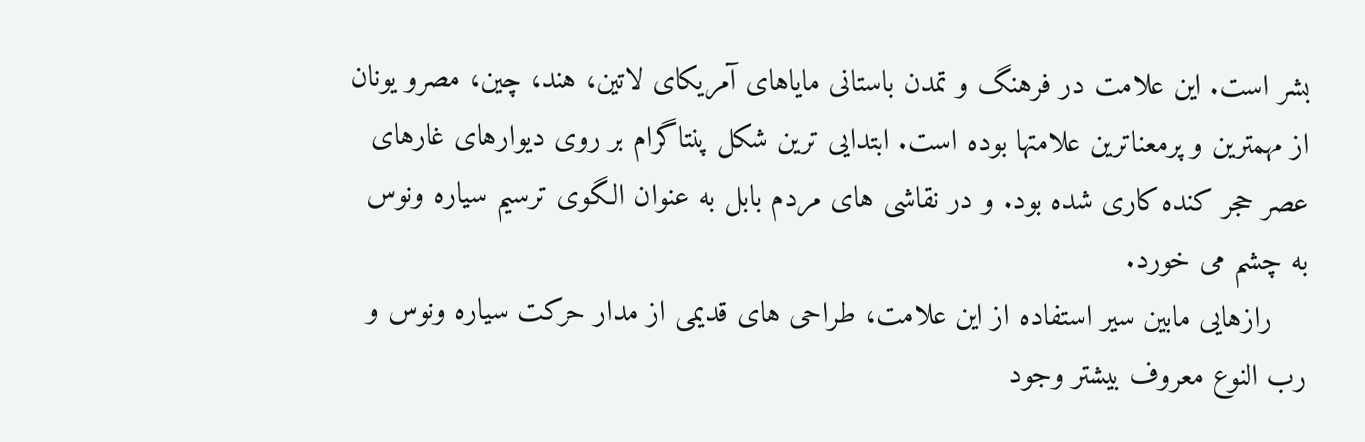بشر است. این علامت در فرهنگ و تمدن باستانی مایاهای آمریکای لاتین، هند، چین، مصرو یونان از مهمترین و پرمعناترین علامتها بوده است. ابتدایی ترین شکل پنتاگرام بر روی دیوارهای غارهای عصر حجر کنده کاری شده بود. و در نقاشی های مردم بابل به عنوان الگوی ترسیم سیاره ونوس به چشم می خورد.
    رازهایی مابین سیر استفاده از این علامت، طراحی های قدیمی از مدار حرکت سیاره ونوس و رب النوع معروف بیشتر وجود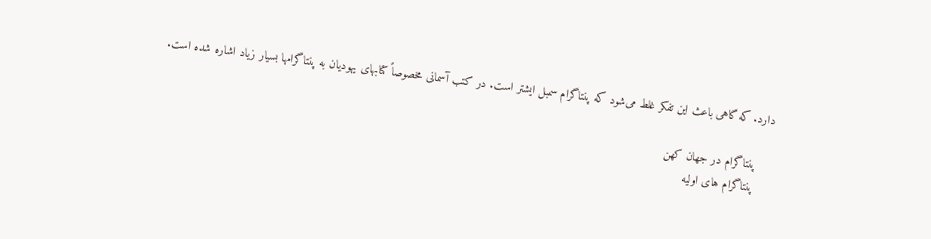دارد. که گاهی باعث این تفکر غلط می‌شود که پنتاگرام سمبل ایشتر است. در کتب آسمانی مخصوصاً کتابهای یهودیان به پنتاگرامها بسیار زیاد اشاره شده است.

    پنتاگرام در جهان کهن
    پنتاگرام های اولیه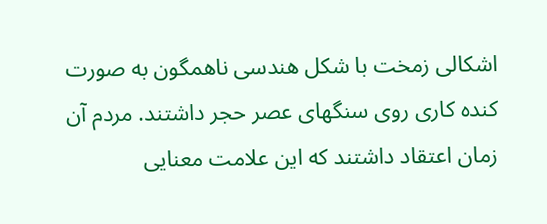اشکالی زمخت با شکل هندسی ناهمگون به صورت کنده کاری روی سنگهای عصر حجر داشتند. مردم آن زمان اعتقاد داشتند که این علامت معنایی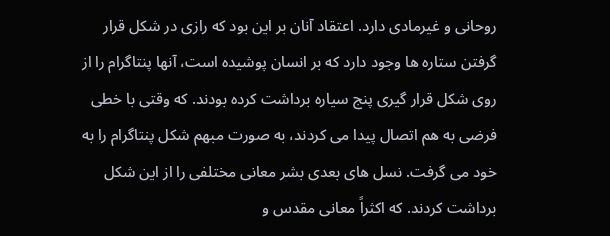روحانی و غیرمادی دارد. اعتقاد آنان بر این بود که رازی در شکل قرار گرفتن ستاره ها وجود دارد که بر انسان پوشیده است، آنها پنتاگرام را از روی شکل قرار گیری پنج سیاره برداشت کرده بودند. که وقتی با خطی فرضی به هم اتصال پیدا می کردند، به صورت مبهم شکل پنتاگرام را به خود می گرفت. نسل های بعدی بشر معانی مختلفی را از این شکل برداشت کردند. که اکثراً معانی مقدس و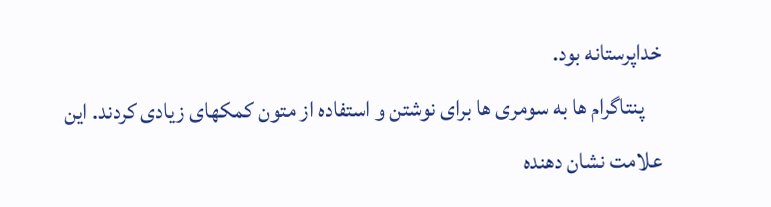خداپرستانه بود.
    پنتاگرام ها به سومری ها برای نوشتن و استفاده از متون کمکهای زیادی کردند. این علامت نشان دهنده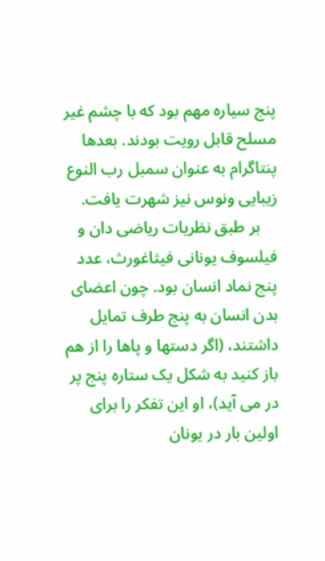پنج سیاره مهم بود که با چشم غیر مسلح قابل رویت بودند. بعدها پنتاگرام به عنوان سمبل رب النوع زیبایی ونوس نیز شهرت یافت.
    بر طبق نظریات ریاضی دان و فیلسوف یونانی فیثاغورث، عدد پنج نماد انسان بود. چون اعضای بدن انسان به پنج طرف تمایل داشتند، (اگر دستها و پاها را از هم باز کنید به شکل یک ستاره پنج پر در می آید)، او این تفکر را برای اولین بار در یونان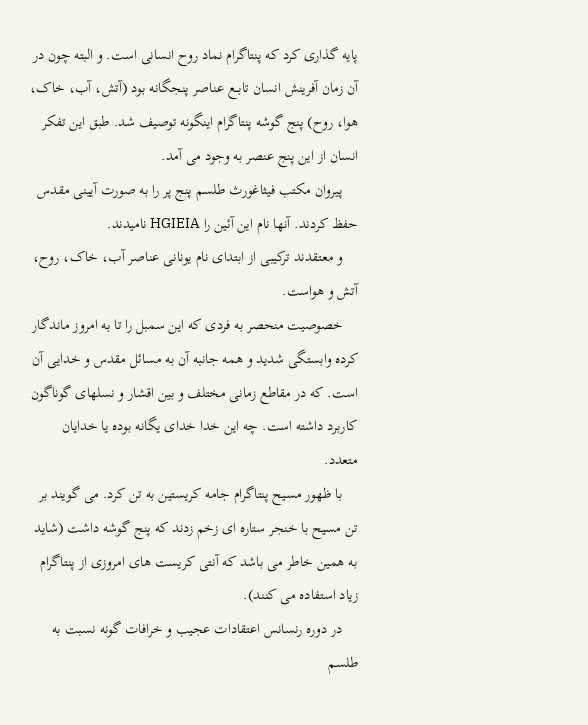پایه گذاری کرد که پنتاگرام نماد روح انسانی است. و البته چون در آن زمان آفرینش انسان تابــع عناصر پنجگانه بود (آتش، آب، خاک، هوا، روح) پنج گوشه پنتاگرام اینگونه توصیف شد. طبق این تفکر انسان از این پنج عنصر به وجود می آمد.
    پیروان مکتب فیثاغورث طلسم پنج پر را به صورت آیینی مقدس حفظ کردند. آنها نام این آئین را HGIEIA نامیدند.
    و معتقدند ترکیبی از ابتدای نام یونانی عناصر آب، خاک، روح، آتش و هواست.
    خصوصیت منحصر به فردی که این سمبل را تا به امروز ماندگار کرده وابستگی شدید و همه جانبه آن به مسائل مقدس و خدایی آن است. که در مقاطع زمانی مختلف و بین اقشار و نسلهای گوناگون کاربرد داشته است. چه این خدا خدای یگانه بوده یا خدایان متعدد.
    با ظهور مسیح پنتاگرام جامه کریستین به تن کرد. می گویند بر تن مسیح با خنجر ستاره ای زخم زدند که پنج گوشه داشت (شاید به همین خاطر می باشد که آنتی کریست های امروزی از پنتاگرام زیاد استفاده می کنند).
    در دوره رنسانس اعتقادات عجیب و خرافات گونه نسبت به طلسم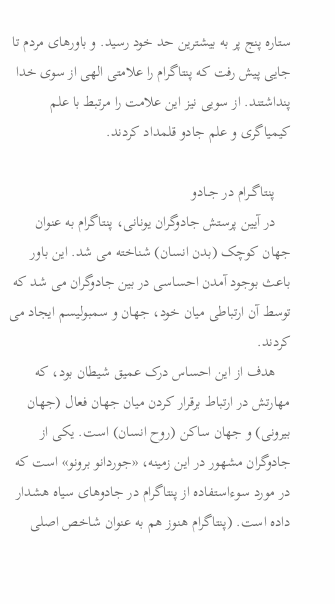ستاره پنج پر به بیشترین حد خود رسید. و باورهای مردم تا جایی پیش رفت که پنتاگرام را علامتی الهی از سوی خدا پنداشتند. از سویی نیز این علامت را مرتبط با علم کیمیاگری و علم جادو قلمداد کردند.

    پنتاگــرام در جــادو
    در آیین پرستش جادوگران یونانی، پنتاگرام به عنوان جهان کوچک (بدن انسان) شناخته می شد. این باور باعث بوجود آمدن احساسی در بین جادوگران می شد که توسط آن ارتباطی میان خود، جهان و سمبولیسم ایجاد می کردند.
    هدف از این احساس درک عمیق شیطان بود، که مهارتش در ارتباط برقرار کردن میان جهان فعال (جهان بیرونی) و جهان ساکن (روح انسان) است. یکی از جادوگران مشهور در این زمینه، «جوردانو برونو» است که در مورد سوءاستفاده از پنتاگرام در جادوهای سیاه هشدار داده است. (پنتاگرام هنوز هم به عنوان شاخص اصلی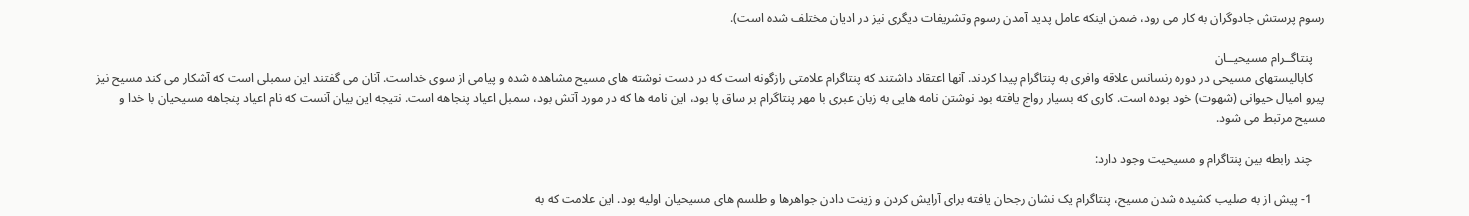رسوم پرستش جادوگران به کار می رود، ضمن اینکه عامل پدید آمدن رسوم وتشریفات دیگری نیز در ادیان مختلف شده است).

    پنتاگــرام مسیحیــان
    کابالیستهای مسیحی در دوره رنسانس علاقه وافری به پنتاگرام پیدا کردند. آنها اعتقاد داشتند که پنتاگرام علامتی رازگونه است که در دست نوشته های مسیح مشاهده شده و پیامی از سوی خداست. آنان می گفتند این سمبلی است که آشکار می کند مسیح نیز پیرو امیال حیوانی (شهوت) خود بوده است. کاری که بسیار رواج یافته بود نوشتن نامه هایی به زبان عبری با مهر پنتاگرام بر ساق پا بود، این نامه ها که در مورد آتش بود، سمبل اعیاد پنجاهه است. نتیجه این بیان آنست که نام اعیاد پنجاهه مسیحیان با خدا و مسیح مرتبط می شود.

    چند رابطه بین پنتاگرام و مسیحیت وجود دارد:

    1- پیش از به صلیب کشیده شدن مسیح، پنتاگرام یک نشان رجحان یافته برای آرایش کردن و زینت دادن جواهرها و طلسم های مسیحیان اولیه بود. این علامت که به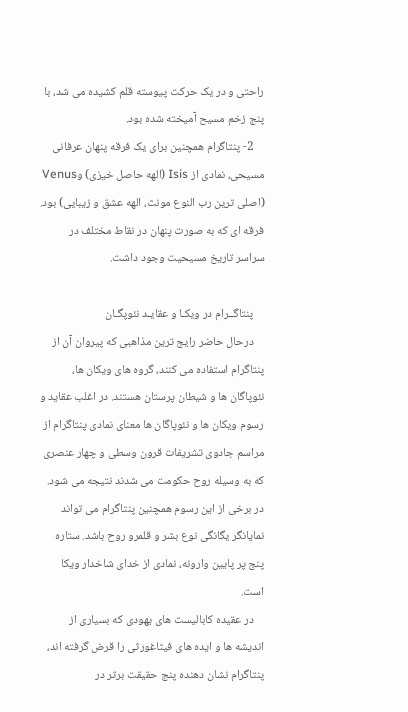راحتی و در یک حرکت پیوسته قلم کشیده می شد، با پنج زخم مسیح آمیخته شده بود.
    2- پنتاگرام همچنین برای یک فرقه پنهان عرفانی مسیحی، نمادی از Isis (الهه حاصل خیزی) وVenus (اصلی ترین رب النوع مونث، الهه عشق و زیبایی) بود. فرقه ای که به صورت پنهان در نقاط مختلف در سراسر تاریخ مسیحیت وجود داشت.

    پنتاگــرام در ویکـا و عقایـد نئوپگـان
    درحال حاضر رایج ترین مذاهبی که پیروان آن از پنتاگرام استفاده می کنند، گروه های ویکان ها، نئوپاگان ها و شیطان پرستان هستند. در اغلب عقاید و رسوم ویکان ها و نئوپاگان ها معنای نمادی پنتاگرام از مراسم جادوی تشریفات قرون وسطی و چهار عنصری که به وسیله روح حکومت می شدند نتیجه می شود. در برخی از این رسوم همچنین پنتاگرام می تواند نمایانگر یگانگی نوع بشر و قلمرو روح باشد. ستاره پنج پر پایین وارونه، نمادی از خدای شاخدار ویکا است.
    در عقیده کابالیست های یهودی که بسیاری از اندیشه ها و ایده های فیثاغورثی را قرض گرفته اند، پنتاگرام نشان دهنده پنج حقیقت برتر در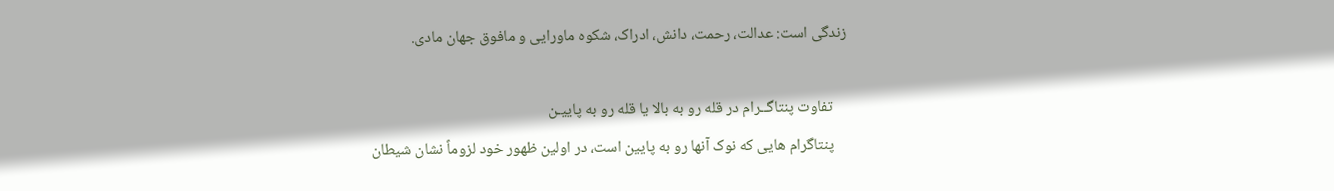زندگی است: عدالت، رحمت، دانش، ادراک، شکوه ماورایی و مافوق جهان مادی.

    تفاوت پنتاگــرام در قله رو به بالا یا قله رو به پاییـن
    پنتاگرام هایی که نوک آنها رو به پایین است، در اولین ظهور خود لزوماً نشان شیطان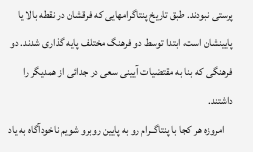پرستی نبودند. طبق تاریخ پنتاگرامهایی که فرقشان در نقطه بالا یا پایینشان است، ابتدا توسط دو فرهنگ مختلف پایه گذاری شدند. دو فرهنگی که بنا به مقتضیات آیینی سعی در جدائی از همدیگر را داشتند.
    امروزه هر کجا با پنتاگــرام رو به پایین روبرو شویم ناخودآگاه به یاد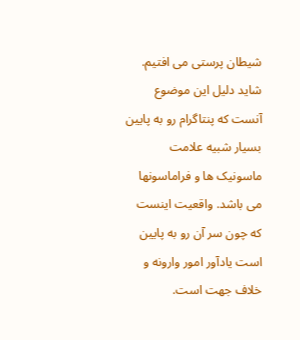شیطان پرستی می افتیم. شاید دلیل این موضوع آنست که پنتاگرام رو به پایین بسیار شبیه علامت ماسونیک ها و فراماسونها می باشد. واقعیت اینست که چون سر آن رو به پایین است یادآور امور وارونه و خلاف جهت است.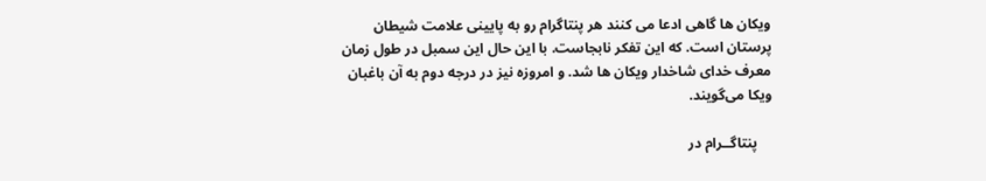ویکان ها گاهی ادعا می کنند هر پنتاگرام رو به پایینی علامت شیطان پرستان است. که این تفکر نابجاست. با این حال این سمبل در طول زمان معرف خدای شاخدار ویکان ها شد. و امروزه نیز در درجه دوم به آن باغبان ویکا می‌گویند.

    پنتاگــرام در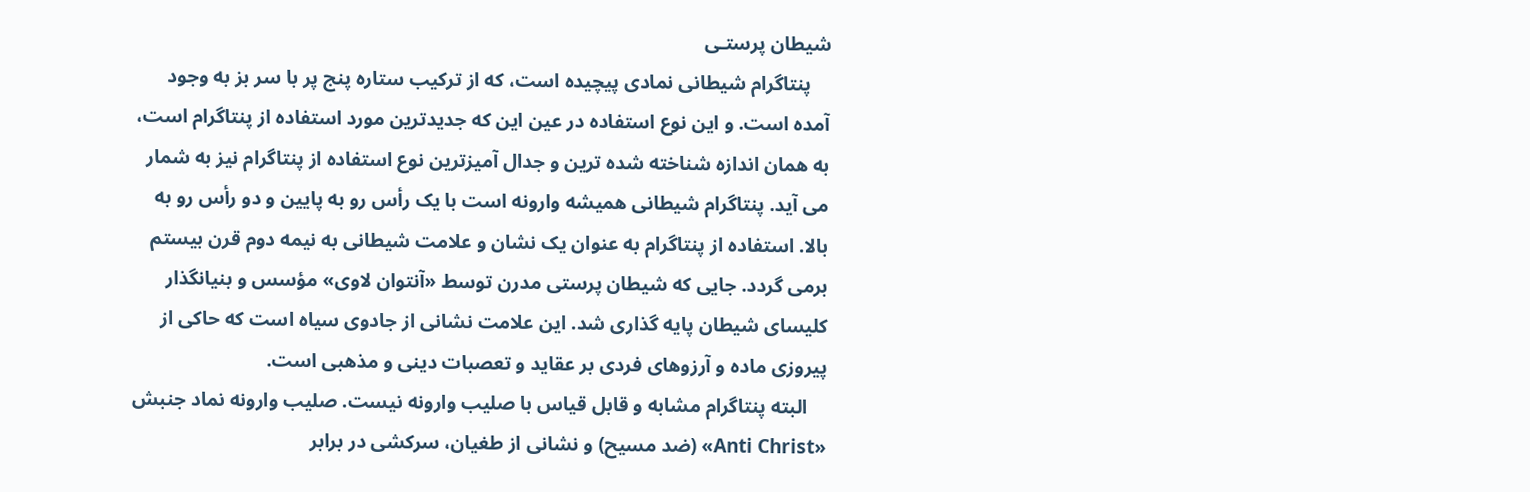شیطان پرستـی
    پنتاگرام شیطانی نمادی پیچیده است، که از ترکیب ستاره پنج پر با سر بز به وجود آمده است. و این نوع استفاده در عین این که جدیدترین مورد استفاده از پنتاگرام است، به همان اندازه شناخته شده ترین و جدال آمیزترین نوع استفاده از پنتاگرام نیز به شمار می آید. پنتاگرام شیطانی همیشه وارونه است با یک رأس رو به پایین و دو رأس رو به بالا. استفاده از پنتاگرام به عنوان یک نشان و علامت شیطانی به نیمه دوم قرن بیستم برمی گردد. جایی که شیطان پرستی مدرن توسط «آنتوان لاوی» مؤسس و بنیانگذار کلیسای شیطان پایه گذاری شد. این علامت نشانی از جادوی سیاه است که حاکی از پیروزی ماده و آرزوهای فردی بر عقاید و تعصبات دینی و مذهبی است.
    البته پنتاگرام مشابه و قابل قیاس با صلیب وارونه نیست. صلیب وارونه نماد جنبش «Anti Christ» (ضد مسیح) و نشانی از طغیان، سرکشی در برابر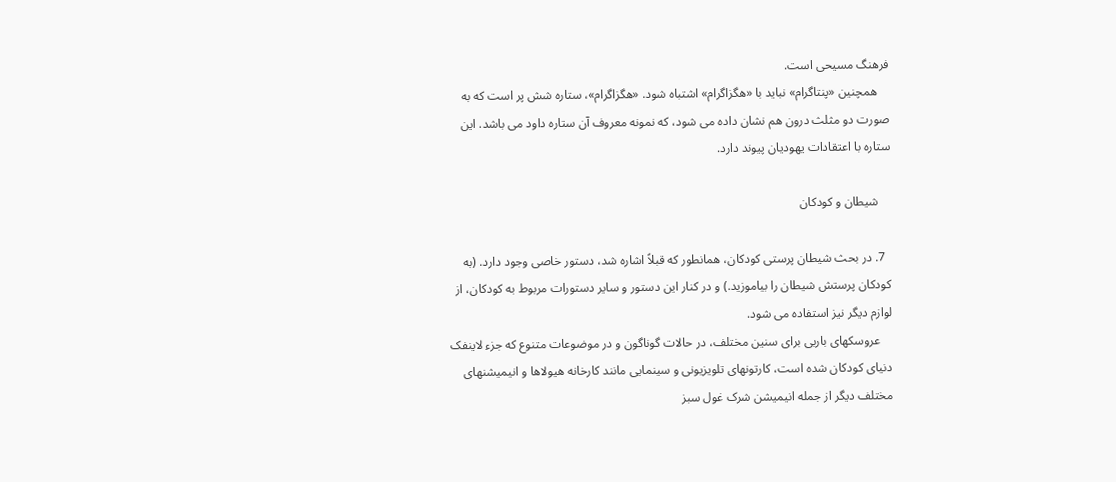فرهنگ مسیحی است.
    همچنین «پنتاگرام» نباید با «هگزاگرام» اشتباه شود. «هگزاگرام»، ستاره شش پر است که به صورت دو مثلث درون هم نشان داده می شود، که نمونه معروف آن ستاره داود می باشد. این ستاره با اعتقادات یهودیان پیوند دارد.

    شیطان و کودکان

  7. در بحث شیطان پرستی کودکان، همانطور که قبلاً اشاره شد، دستور خاصی وجود دارد. (به کودکان پرستش شیطان را بیاموزید.) و در کنار این دستور و سایر دستورات مربوط به کودکان، از لوازم دیگر نیز استفاده می شود.
    عروسکهای باربی برای سنین مختلف، در حالات گوناگون و در موضوعات متنوع که جزء لاینفک دنیای کودکان شده است، کارتونهای تلویزیونی و سینمایی مانند کارخانه هیولاها و انیمیشنهای مختلف دیگر از جمله انیمیشن شرک غول سبز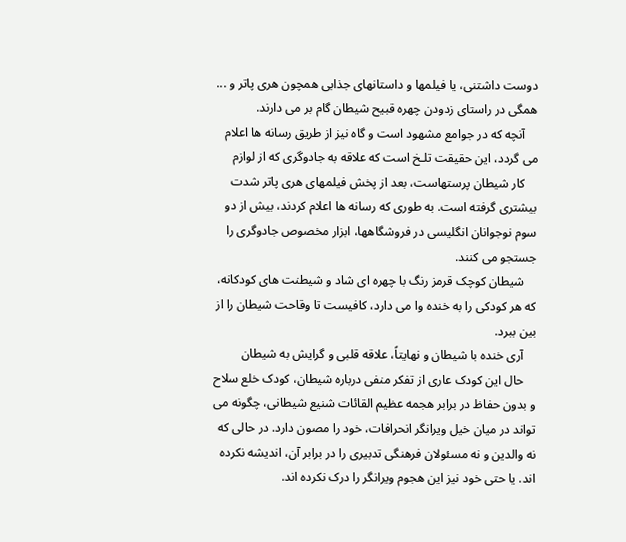دوست داشتنی، یا فیلمها و داستانهای جذابی همچون هری پاتر و ... همگی در راستای زدودن چهره قبیح شیطان گام بر می دارند.
    آنچه که در جوامع مشهود است و گاه نیز از طریق رسانه ها اعلام می گردد، این حقیقت تلـخ است که علاقه به جادوگری که از لوازم
    کار شیطان پرستهاست، بعد از پخش فیلمهای هری پاتر شدت بیشتری گرفته است. به طوری که رسانه ها اعلام کردند، بیش از دو سوم نوجوانان انگلیسی در فروشگاهها، ابزار مخصوص جادوگری را جستجو می کنند.
    شیطان کوچک قرمز رنگ با چهره ای شاد و شیطنت های کودکانه، که هر کودکی را به خنده وا می دارد، کافیست تا وقاحت شیطان را از بین ببرد.
    آری خنده با شیطان و نهایتاً، علاقه قلبی و گرایش به شیطان
    حال این کودک عاری از تفکر منفی درباره شیطان، کودک خلع سلاح و بدون حفاظ در برابر هجمه عظیم القائات شنیع شیطانی، چگونه می تواند در میان خیل ویرانگر انحرافات، خود را مصون دارد. در حالی که نه والدین و نه مسئولان فرهنگی تدبیری را در برابر آن، اندیشه نکرده اند. یا حتی خود نیز این هجوم ویرانگر را درک نکرده اند.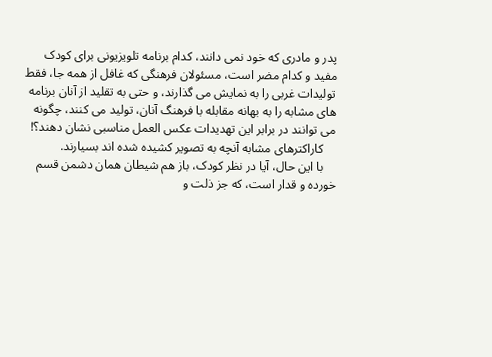پدر و مادری که خود نمی دانند، کدام برنامه تلویزیونی برای کودک مفید و کدام مضر است، مسئولان فرهنگی که غافل از همه جا، فقط تولیدات غربی را به نمایش می گذارند، و حتی به تقلید از آنان برنامه های مشابه را به بهانه مقابله با فرهنگ آنان، تولید می کنند، چگونه می توانند در برابر این تهدیدات عکس العمل مناسبی نشان دهند؟!
    کاراکترهای مشابه آنچه به تصویر کشیده شده اند بسیارند.
    با این حال، آیا در نظر کودک، باز هم شیطان همان دشمن قسم خورده و قدار است، که جز ذلت و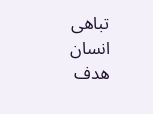تباهی انسان هدف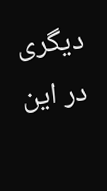دیگری در این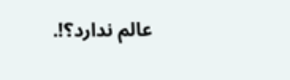عالم ندارد؟!.